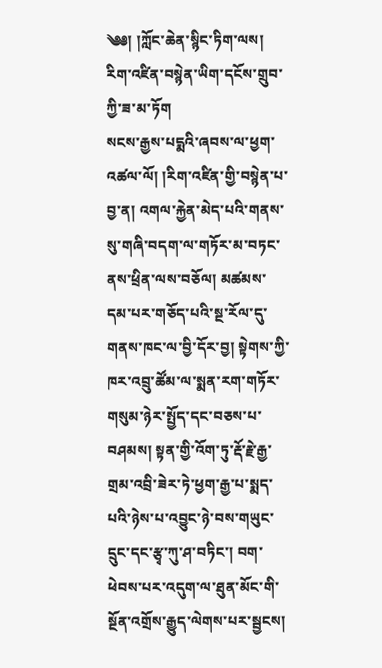༄༅། །ཀློང་ཆེན་སྙིང་ཏིག་ལས། རིག་འཛིན་བསྙེན་ཡིག་དངོས་གྲུབ་ཀྱི་ཟ་མ་ཏོག
སངས་རྒྱས་པདྨའི་ཞབས་ལ་ཕྱག་འཚལ་ལོ། །རིག་འཛིན་གྱི་བསྙེན་པ་བྱ་ན། འགལ་རྐྱེན་མེད་པའི་གནས་སུ་གཞི་བདག་ལ་གཏོར་མ་བཏང་ནས་ཕྲིན་ལས་བཅོལ། མཚམས་དམ་པར་གཅོད་པའི་སྔ་རོལ་དུ་གནས་ཁང་ལ་བྱི་དོར་བྱ། སྟེགས་ཀྱི་ཁར་འབྲུ་ཚོམ་ལ་སྨན་རག་གཏོར་གསུམ་ཉེར་སྤྱོད་དང་བཅས་པ་བཤམས། སྟན་གྱི་འོག་ཏུ་རྡོ་རྗེ་རྒྱ་གྲམ་འབྲི་ཟེར་ཏེ་ཕྱག་རྒྱ་པ་སྨད་པའི་ཉེས་པ་འབྱུང་ཉེ་བས་གཡུང་དྲུང་དང་རྩྭ་ཀུ་ཤ་བཏིང་། བག་ཕེབས་པར་འདུག་ལ་ཐུན་མོང་གི་སྔོན་འགྲོས་རྒྱུད་ལེགས་པར་སྦྱངས།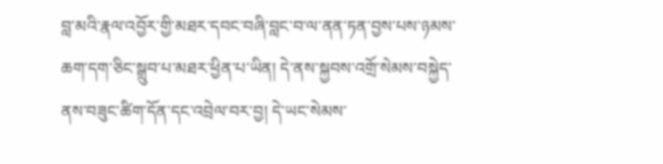བླ་མའི་རྣལ་འབྱོར་གྱི་མཐར་དབང་བཞི་བླང་བ་ལ་ནན་ཏན་བྱས་པས་ཉམས་ཆག་དག་ཅིང་སྒྲུབ་པ་མཐར་ཕྱིན་པ་ཡིན། དེ་ནས་སྐྱབས་འགྲོ་སེམས་བསྐྱེད་ནས་བཟུང་ཚིག་དོན་དང་འབྲེལ་བར་བྱ། དེ་ཡང་སེམས་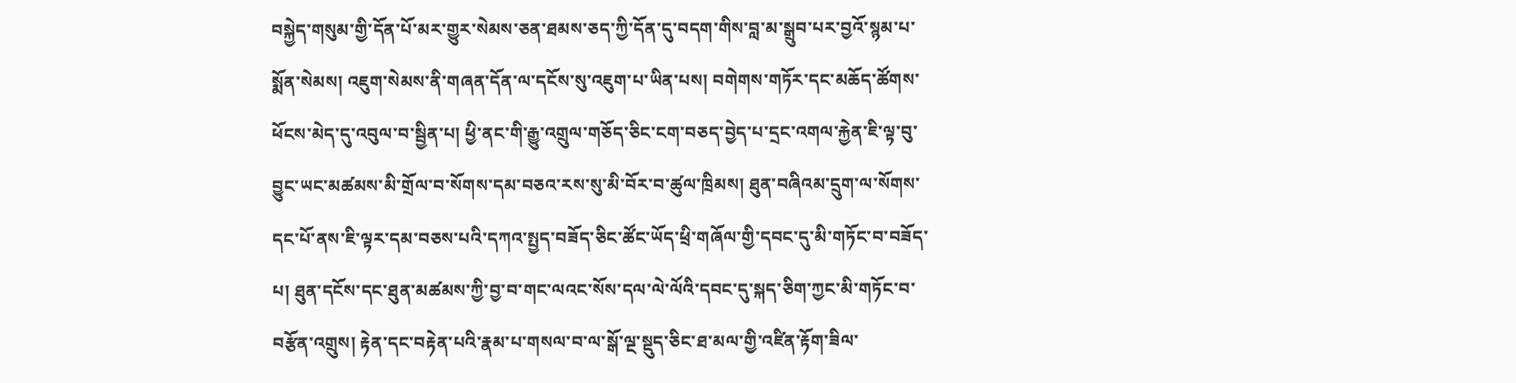བསྐྱེད་གསུམ་གྱི་དོན་པོ་མར་གྱུར་སེམས་ཅན་ཐམས་ཅད་ཀྱི་དོན་དུ་བདག་གིས་བླ་མ་སྒྲུབ་པར་བྱའོ་སྙམ་པ་སྨོན་སེམས། འཇུག་སེམས་ནི་གཞན་དོན་ལ་དངོས་སུ་འཇུག་པ་ཡིན་པས། བགེགས་གཏོར་དང་མཆོད་ཚོགས་ཕོངས་མེད་དུ་འབུལ་བ་སྦྱིན་པ། ཕྱི་ནང་གི་རྒྱུ་འགྲུལ་གཅོད་ཅིང་ངག་བཅད་བྱེད་པ་དྲང་འགལ་རྐྱེན་ཇི་ལྟ་བུ་བྱུང་ཡང་མཚམས་མི་གྲོལ་བ་སོགས་དམ་བཅའ་རས་སུ་མི་བོར་བ་ཚུལ་ཁྲིམས། ཐུན་བཞིའམ་དྲུག་ལ་སོགས་དང་པོ་ནས་ཇི་ལྟར་དམ་བཅས་པའི་དཀའ་སྤྱད་བཟོད་ཅིང་ཚོང་ཡོད་ཕྲི་གཞོལ་གྱི་དབང་དུ་མི་གཏོང་བ་བཟོད་པ། ཐུན་དངོས་དང་ཐུན་མཚམས་ཀྱི་བྱ་བ་གང་ལའང་སོས་དལ་ལེ་ལོའི་དབང་དུ་སྐད་ཅིག་ཀྱང་མི་གཏོང་བ་བརྩོན་འགྲུས། རྟེན་དང་བརྟེན་པའི་རྣམ་པ་གསལ་བ་ལ་སྒོ་ལྔ་སྡུད་ཅིང་ཐ་མལ་གྱི་འཛིན་རྟོག་ཟིལ་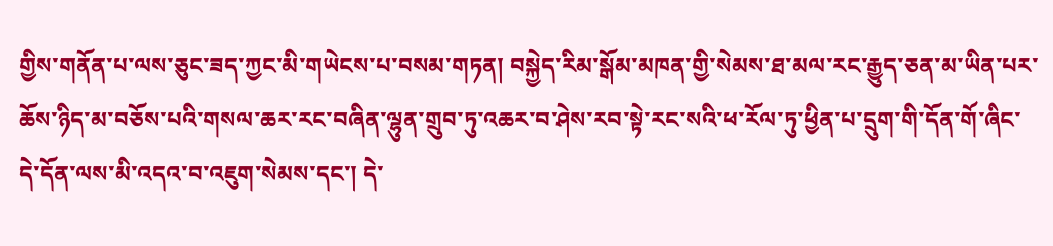གྱིས་གནོན་པ་ལས་ཅུང་ཟད་ཀྱང་མི་གཡེངས་པ་བསམ་གཏན། བསྐྱེད་རིམ་སྒོམ་མཁན་གྱི་སེམས་ཐ་མལ་རང་རྒྱུད་ཅན་མ་ཡིན་པར་ཆོས་ཉིད་མ་བཅོས་པའི་གསལ་ཆར་རང་བཞིན་ལྷུན་གྲུབ་ཏུ་འཆར་བ་ཤེས་རབ་སྟེ་རང་སའི་ཕ་རོལ་ཏུ་ཕྱིན་པ་དྲུག་གི་དོན་གོ་ཞིང་དེ་དོན་ལས་མི་འདའ་བ་འཇུག་སེམས་དང་། དེ་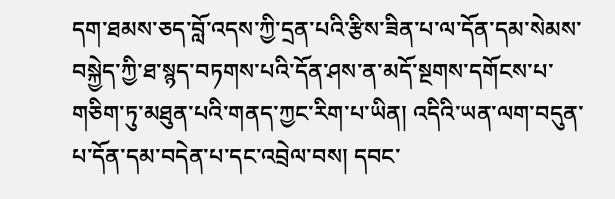དག་ཐམས་ཅད་བློ་འདས་ཀྱི་དྲན་པའི་རྩིས་ཟིན་པ་ལ་དོན་དམ་སེམས་བསྐྱེད་ཀྱི་ཐ་སྙད་བཏགས་པའི་དོན་ཤས་ན་མདོ་སྔགས་དགོངས་པ་གཅིག་ཏུ་མཐུན་པའི་གནད་ཀྱང་རིག་པ་ཡིན། འདིའི་ཡན་ལག་བདུན་པ་དོན་དམ་བདེན་པ་དང་འབྲེལ་བས། དབང་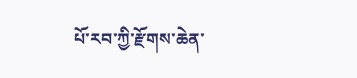པོ་རབ་ཀྱི་རྫོགས་ཆེན་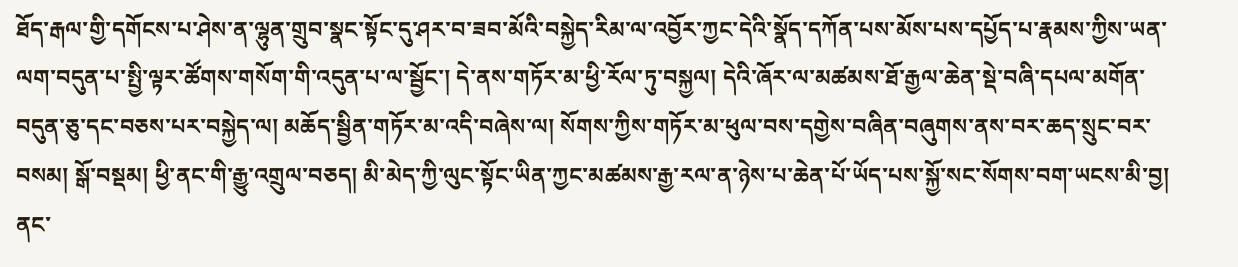ཐོད་རྒལ་གྱི་དགོངས་པ་ཤེས་ན་ལྷུན་གྲུབ་སྣང་སྟོང་དུ་ཤར་བ་ཟབ་མོའི་བསྐྱེད་རིམ་ལ་འབྱོར་ཀྱང་དེའི་སྣོད་དཀོན་པས་མོས་པས་དཔྱོད་པ་རྣམས་ཀྱིས་ཡན་ལག་བདུན་པ་སྤྱི་ལྟར་ཚོགས་གསོག་གི་འདུན་པ་ལ་སྦྱོང་། དེ་ནས་གཏོར་མ་ཕྱི་རོལ་ཏུ་བསྐྱལ། དེའི་ཞོར་ལ་མཚམས་ཐོ་རྒྱལ་ཆེན་སྡེ་བཞི་དཔལ་མགོན་བདུན་ཅུ་དང་བཅས་པར་བསྐྱེད་ལ། མཆོད་སྦྱིན་གཏོར་མ་འདི་བཞེས་ལ། སོགས་ཀྱིས་གཏོར་མ་ཕུལ་བས་དགྱེས་བཞིན་བཞུགས་ནས་བར་ཆད་སྲུང་བར་བསམ། སྒོ་བསྡམ། ཕྱི་ནང་གི་རྒྱུ་འགྲུལ་བཅད། མི་མེད་ཀྱི་ལུང་སྟོང་ཡིན་ཀྱང་མཚམས་རྒྱ་རལ་ན་ཉེས་པ་ཆེན་པོ་ཡོད་པས་སྐྱོ་སང་སོགས་བག་ཡངས་མི་བྱ། ནང་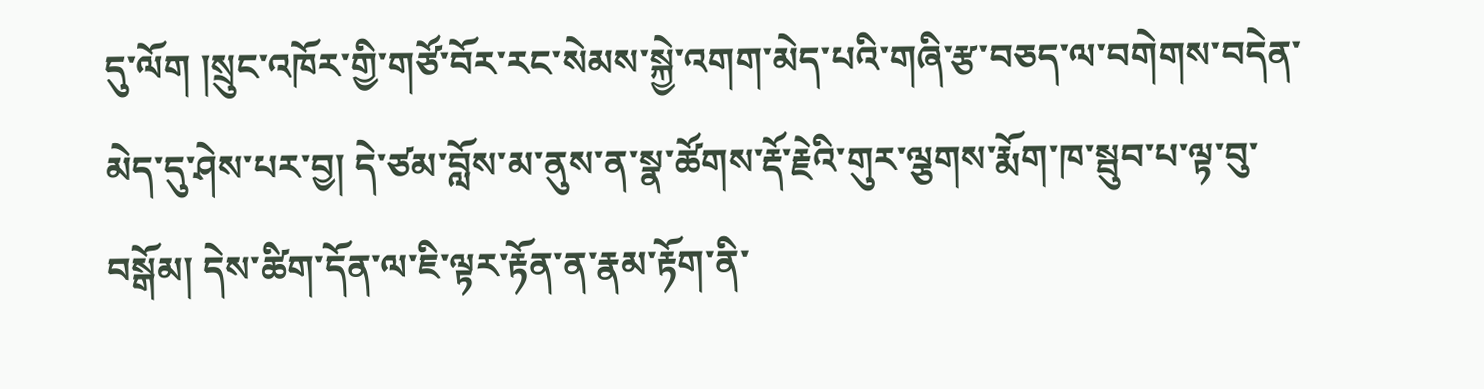དུ་ལོག །སྲུང་འཁོར་གྱི་གཙོ་བོར་རང་སེམས་སྐྱེ་འགག་མེད་པའི་གཞི་རྩ་བཅད་ལ་བགེགས་བདེན་མེད་དུ་ཤེས་པར་བྱ། དེ་ཙམ་བློས་མ་ནུས་ན་སྣ་ཚོགས་རྡོ་རྗེའི་གུར་ལྕགས་རྨོག་ཁ་སྦུབ་པ་ལྟ་བུ་བསྒོམ། དེས་ཚིག་དོན་ལ་ཇི་ལྟར་རྟོན་ན་རྣམ་རྟོག་ནི་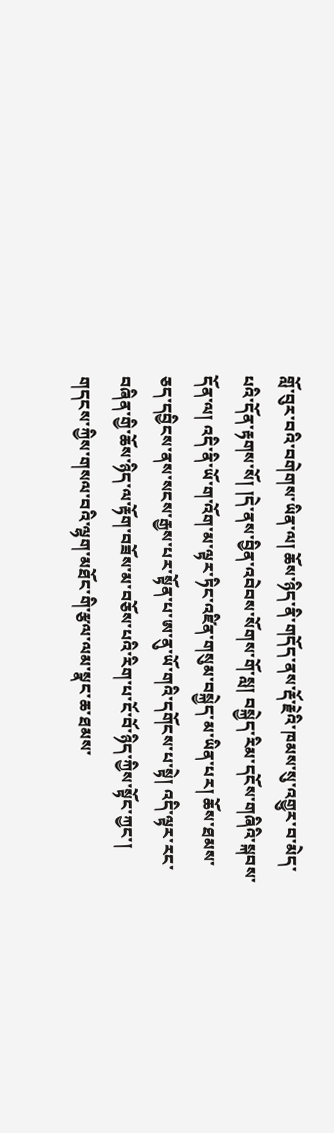གློ་བུར་བའི་བགེགས་ཡིན་ལ། ཆོས་ཉིད་ནི་གདོད་ནས་རྡོ་རྗེའི་ཁམས་སུ་འགྱུར་བ་མེད་པའི་དོན་རྟགས་སོ། །དེ་ནས་བྱིན་འབེབས་སོགས་གོ་སླ། བསྐྱེད་རིམ་དངོས་གཞིའི་སྐབས་དོན་ལ། འདི་ནི་ཡོ་ག་འོག་མ་ལྟར་ཏིང་འཛིན་གསུམ་བསྐྱེད་མ་ཡིན་པར། ཆོས་ཐམས་ཅད་དབྱིངས་ནས་སངས་རྒྱས་པར་སྟོན་པ་ཨ་ནུ་ཡོ་གའི་དགོངས་པ་སྟེ། འདི་ལྟར་རང་བཞིན་གྱི་ཆོས་ཉིད་ལ་རྟོག་བཟོས་མ་བཅོས་པའི་རིག་པ་ངོ་བོ་ཉིད་ཀྱིས་སྟོང་ཀྱང་། གདངས་ཀྱིས་གསལ་བའི་ལྷག་མཐོང་གི་རྩལ་ལམ་སྣང་ཆ་ཐམས་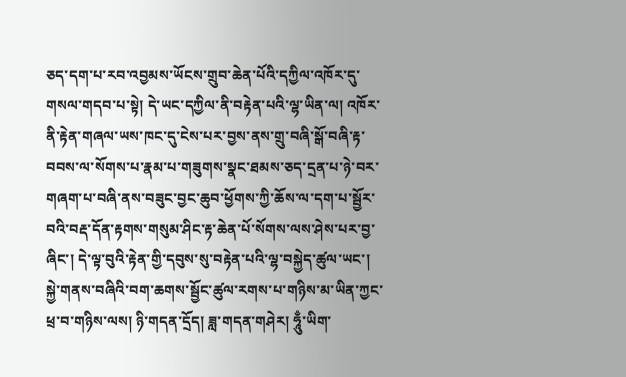ཅད་དག་པ་རབ་འབྱམས་ཡོངས་གྲུབ་ཆེན་པོའི་དཀྱིལ་འཁོར་དུ་གསལ་གདབ་པ་སྟེ། དེ་ཡང་དཀྱིལ་ནི་བརྟེན་པའི་ལྷ་ཡིན་ལ། འཁོར་ནི་རྟེན་གཞལ་ཡས་ཁང་དུ་ངེས་པར་བྱས་ནས་གྲུ་བཞི་སྒོ་བཞི་རྟ་བབས་ལ་སོགས་པ་རྣམ་པ་གཟུགས་སྣང་ཐམས་ཅད་དྲན་པ་ཉེ་བར་གཞག་པ་བཞི་ནས་བཟུང་བྱང་ཆུབ་ཕྱོགས་ཀྱི་ཆོས་ལ་དག་པ་སྦྱོར་བའི་བརྡ་དོན་རྟགས་གསུམ་ཤིང་རྟ་ཆེན་པོ་སོགས་ལས་ཤེས་པར་བྱ་ཞིང་། དེ་ལྟ་བུའི་རྟེན་གྱི་དབུས་སུ་བརྟེན་པའི་ལྷ་བསྐྱེད་ཚུལ་ཡང་། སྐྱེ་གནས་བཞིའི་བག་ཆགས་སྦྱོང་ཚུལ་རགས་པ་གཉིས་མ་ཡིན་ཀྱང་ཕྲ་བ་གཉིས་ལས། ཉི་གདན་དྲོད། ཟླ་གདན་གཤེར། ཧཱུྃ་ཡིག་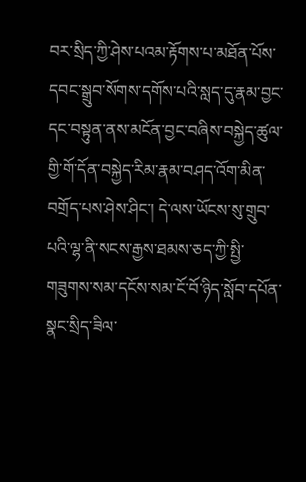བར་སྲིད་ཀྱི་ཤེས་པའམ་རྟོགས་པ་མཐོན་པོས་དབང་སྒྲུབ་སོགས་དགོས་པའི་སླད་དུ་རྣམ་བྱང་དང་བསྟུན་ནས་མངོན་བྱང་བཞིས་བསྐྱེད་ཚུལ་གྱི་གོ་དོན་བསྐྱེད་རིམ་རྣམ་བཤད་འོག་མིན་བགྲོད་པས་ཤེས་ཤིང་། དེ་ལས་ཡོངས་སུ་གྲུབ་པའི་ལྷ་ནི་སངས་རྒྱས་ཐམས་ཅད་ཀྱི་སྤྱི་གཟུགས་སམ་དངོས་སམ་ངོ་བོ་ཉིད་སློབ་དཔོན་སྣང་སྲིད་ཟིལ་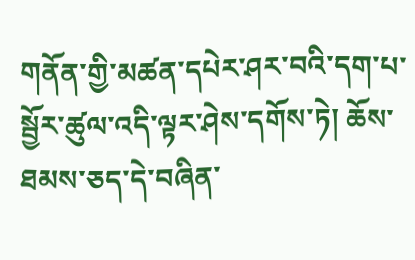གནོན་གྱི་མཚན་དཔེར་ཤར་བའི་དག་པ་སྦྱོར་ཚུལ་འདི་ལྟར་ཤེས་དགོས་ཏེ། ཆོས་ཐམས་ཅད་དེ་བཞིན་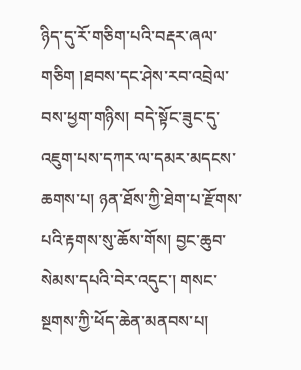ཉིད་དུ་རོ་གཅིག་པའི་བརྡར་ཞལ་གཅིག །ཐབས་དང་ཤེས་རབ་འབྲེལ་བས་ཕྱག་གཉིས། བདེ་སྟོང་ཟུང་དུ་འཇུག་པས་དཀར་ལ་དམར་མདངས་ཆགས་པ། ཉན་ཐོས་ཀྱི་ཐེག་པ་རྫོགས་པའི་རྟགས་སུ་ཆོས་གོས། བྱང་ཆུབ་སེམས་དཔའི་བེར་འདུང་། གསང་སྔགས་ཀྱི་ཕོད་ཆེན་མནབས་པ།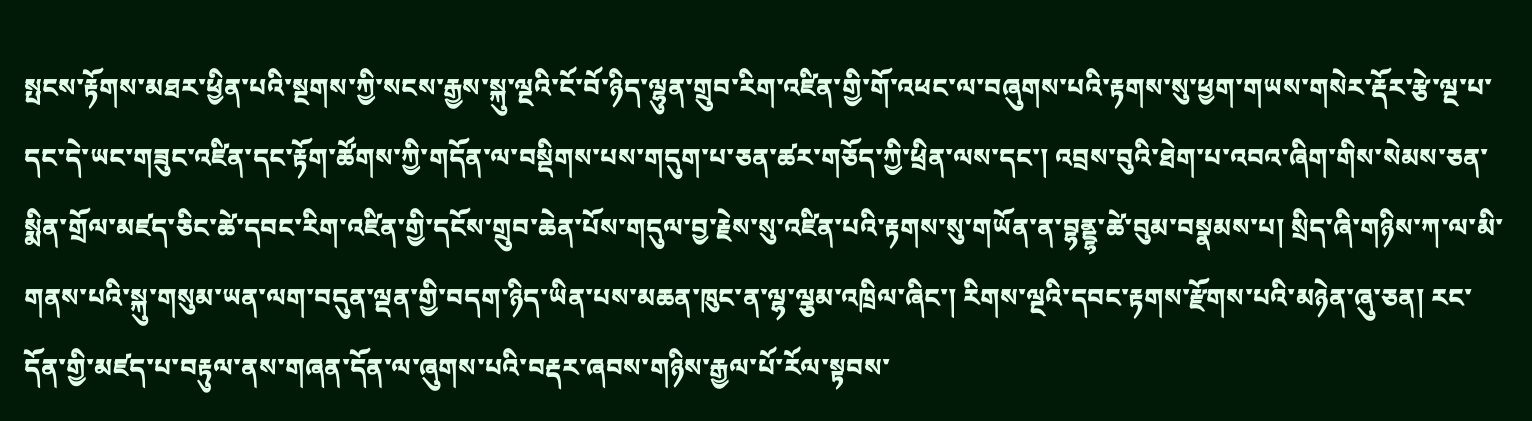སྤངས་རྟོགས་མཐར་ཕྱིན་པའི་སྔགས་ཀྱི་སངས་རྒྱས་སྐུ་ལྔའི་ངོ་བོ་ཉིད་ལྷུན་གྲུབ་རིག་འཛིན་གྱི་གོ་འཕང་ལ་བཞུགས་པའི་རྟགས་སུ་ཕྱག་གཡས་གསེར་རྡོར་རྩེ་ལྔ་པ་དང་དེ་ཡང་གཟུང་འཛིན་དང་རྟོག་ཚོགས་ཀྱི་གདོན་ལ་བསྡིགས་པས་གདུག་པ་ཅན་ཚར་གཅོད་ཀྱི་ཕྲིན་ལས་དང་། འབྲས་བུའི་ཐེག་པ་འབའ་ཞིག་གིས་སེམས་ཅན་སྨིན་གྲོལ་མཛད་ཅིང་ཚེ་དབང་རིག་འཛིན་གྱི་དངོས་གྲུབ་ཆེན་པོས་གདུལ་བྱ་རྗེས་སུ་འཛིན་པའི་རྟགས་སུ་གཡོན་ན་བྷནྡྷ་ཚེ་བུམ་བསྣམས་པ། སྲིད་ཞི་གཉིས་ཀ་ལ་མི་གནས་པའི་སྐུ་གསུམ་ཡན་ལག་བདུན་ལྡན་གྱི་བདག་ཉིད་ཡིན་པས་མཆན་ཁུང་ན་ལྷ་ལྕམ་འཁྲིལ་ཞིང་། རིགས་ལྔའི་དབང་རྟགས་རྫོགས་པའི་མཉེན་ཞུ་ཅན། རང་དོན་གྱི་མཛད་པ་བརྟུལ་ནས་གཞན་དོན་ལ་ཞུགས་པའི་བརྡར་ཞབས་གཉིས་རྒྱལ་པོ་རོལ་སྟབས་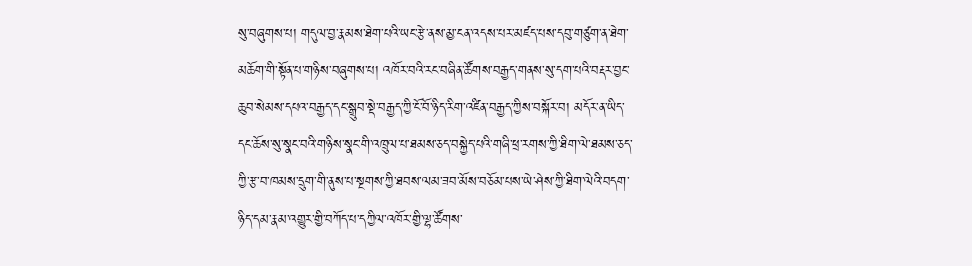སུ་བཞུགས་པ། གདུལ་བྱ་རྣམས་ཐེག་པའི་ཡང་རྩེ་ནས་མྱ་ངན་འདས་པར་མཛད་པས་དབུ་གཙུག་ན་ཐེག་མཆོག་གི་སྟོན་པ་གཉིས་བཞུགས་པ། འཁོར་བའི་རང་བཞིན་ཚོགས་བརྒྱད་གནས་སུ་དག་པའི་བརྡར་བྱང་ཆུབ་སེམས་དཔའ་བརྒྱད་དང་སྒྲུབ་སྡེ་བརྒྱད་ཀྱི་ངོ་བོ་ཉིད་རིག་འཛིན་བརྒྱད་ཀྱིས་བསྐོར་བ། མདོར་ན་ཡིད་དང་ཆོས་སུ་སྣང་བའི་གཉིས་སྣང་གི་འཁྲུལ་པ་ཐམས་ཅད་བསྐྱེད་པའི་གཞི་ཕྲ་རགས་ཀྱི་ཐིག་ལེ་ཐམས་ཅད་ཀྱི་རྩ་བ་ཁམས་དྲུག་གི་ནུས་པ་སྔགས་ཀྱི་ཐབས་ལམ་ཟབ་མོས་བཅོམ་པས་ཡེ་ཤེས་ཀྱི་ཐིག་ལེའི་བདག་ཉིད་དམ་རྣམ་འགྱུར་གྱི་བཀོད་པ་དཀྱིལ་འཁོར་གྱི་ལྷ་ཚོགས་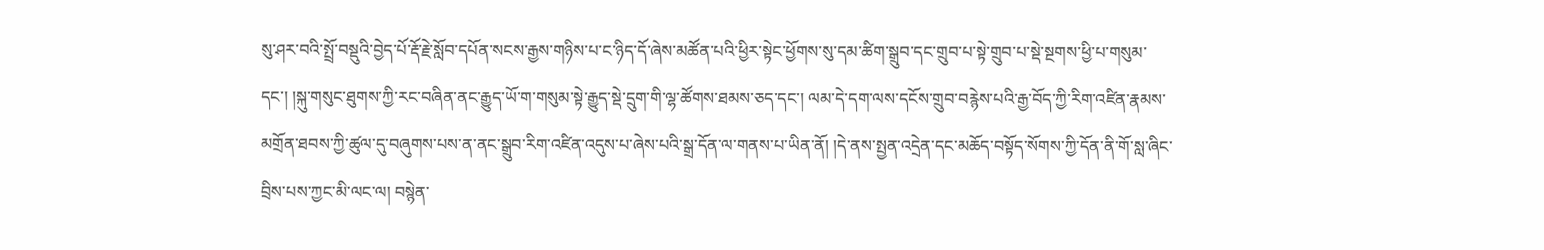སུ་ཤར་བའི་སྤྲོ་བསྡུའི་བྱེད་པོ་རྡོ་རྗེ་སློབ་དཔོན་སངས་རྒྱས་གཉིས་པ་ང་ཉིད་དོ་ཞེས་མཚོན་པའི་ཕྱིར་སྟེང་ཕྱོགས་སུ་དམ་ཚིག་སྒྲུབ་དང་གྲུབ་པ་སྟེ་གྲུབ་པ་སྡེ་སྔགས་ཕྱི་པ་གསུམ་དང་། །སྐུ་གསུང་ཐུགས་ཀྱི་རང་བཞིན་ནང་རྒྱུད་ཡོ་ག་གསུམ་སྟེ་རྒྱུད་སྡེ་དྲུག་གི་ལྷ་ཚོགས་ཐམས་ཅད་དང་། ལམ་དེ་དག་ལས་དངོས་གྲུབ་བརྙེས་པའི་རྒྱ་བོད་ཀྱི་རིག་འཛིན་རྣམས་མགྲོན་ཐབས་ཀྱི་ཚུལ་དུ་བཞུགས་པས་ན་ནང་སྒྲུབ་རིག་འཛིན་འདུས་པ་ཞེས་པའི་སྒྲ་དོན་ལ་གནས་པ་ཡིན་ནོ། །དེ་ནས་སྤྱན་འདྲེན་དང་མཆོད་བསྟོད་སོགས་ཀྱི་དོན་ནི་གོ་སླ་ཞིང་བྲིས་པས་ཀྱང་མི་ལང་ལ། བསྙེན་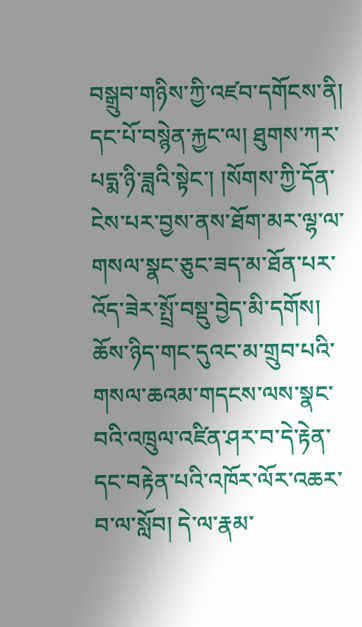བསྒྲུབ་གཉིས་ཀྱི་འཛབ་དགོངས་ནི། དང་པོ་བསྙེན་རྐྱང་ལ། ཐུགས་ཀར་པདྨ་ཉི་ཟླའི་སྟེང་། །སོགས་ཀྱི་དོན་ངེས་པར་བྱས་ནས་ཐོག་མར་ལྷ་ལ་གསལ་སྣང་ཅུང་ཟད་མ་ཐོན་པར་འོད་ཟེར་སྤྲོ་བསྡུ་བྱེད་མི་དགོས། ཆོས་ཉིད་གང་དུའང་མ་གྲུབ་པའི་གསལ་ཆའམ་གདངས་ལས་སྣང་བའི་འཁྲུལ་འཛིན་ཤར་བ་དེ་རྟེན་དང་བརྟེན་པའི་འཁོར་ལོར་འཆར་བ་ལ་སློབ། དེ་ལ་རྣམ་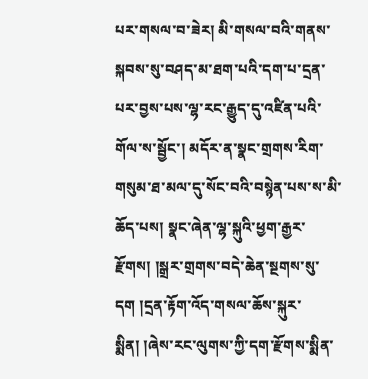པར་གསལ་བ་ཟེར། མི་གསལ་བའི་གནས་སྐབས་སུ་བཤད་མ་ཐག་པའི་དག་པ་དྲན་པར་བྱས་པས་ལྷ་རང་རྒྱུད་དུ་འཛིན་པའི་གོལ་ས་སྦྱོང་། མདོར་ན་སྣང་གྲགས་རིག་གསུམ་ཐ་མལ་དུ་སོང་བའི་བསྙེན་པས་ས་མི་ཆོད་པས། སྣང་ཞེན་ལྷ་སྐུའི་ཕྱག་རྒྱར་རྫོགས། །སྒྲར་གྲགས་བདེ་ཆེན་སྔགས་སུ་དག །དྲན་རྟོག་འོད་གསལ་ཆོས་སྐུར་སྨིན། །ཞེས་རང་ལུགས་ཀྱི་དག་རྫོགས་སྨིན་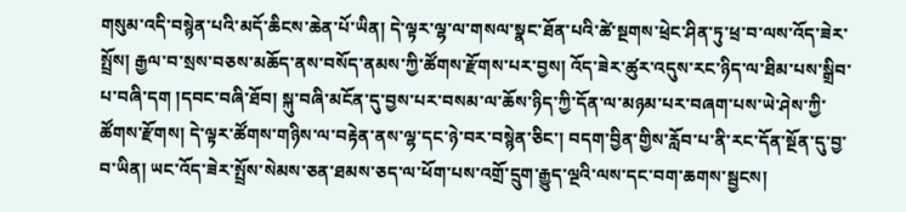གསུམ་འདི་བསྙེན་པའི་མདོ་ཆིངས་ཆེན་པོ་ཡིན། དེ་ལྟར་ལྷ་ལ་གསལ་སྣང་ཐོན་པའི་ཚེ་སྔགས་ཕྲེང་ཤིན་ཏུ་ཕྲ་བ་ལས་འོད་ཟེར་སྤྲོས། རྒྱལ་བ་སྲས་བཅས་མཆོད་ནས་བསོད་ནམས་ཀྱི་ཚོགས་རྫོགས་པར་བྱས། འོད་ཟེར་ཚུར་འདུས་རང་ཉིད་ལ་ཐིམ་པས་སྒྲིབ་པ་བཞི་དག །དབང་བཞི་ཐོབ། སྐུ་བཞི་མངོན་དུ་བྱས་པར་བསམ་ལ་ཆོས་ཉིད་ཀྱི་དོན་ལ་མཉམ་པར་བཞག་པས་ཡེ་ཤེས་ཀྱི་ཚོགས་རྫོགས། དེ་ལྟར་ཚོགས་གཉིས་ལ་བརྟེན་ནས་ལྷ་དང་ཉེ་བར་བསྙེན་ཅིང་། བདག་བྱིན་གྱིས་རློབ་པ་ནི་རང་དོན་སྔོན་དུ་བྱ་བ་ཡིན། ཡང་འོད་ཟེར་སྤྲོས་སེམས་ཅན་ཐམས་ཅད་ལ་ཕོག་པས་འགྲོ་དྲུག་རྒྱུད་ལྔའི་ལས་དང་བག་ཆགས་སྦྱངས།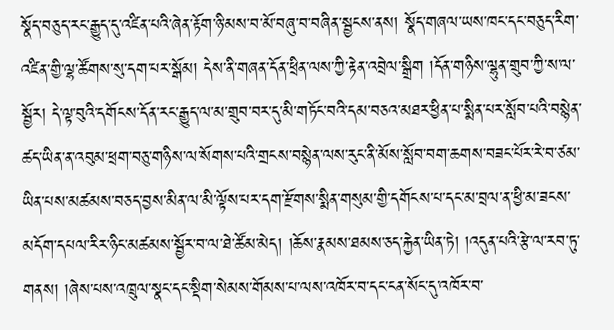སྣོད་བཅུད་རང་རྒྱུད་དུ་འཛིན་པའི་ཞེན་རྟོག་ཉི་མས་བ་མོ་བཞུ་བ་བཞིན་སྦྱངས་ནས། སྣོད་གཞལ་ཡས་ཁང་དང་བཅུད་རིག་འཛིན་གྱི་ལྷ་ཚོགས་སུ་དག་པར་སྒོམ། དེས་ནི་གཞན་དོན་ཕྲིན་ལས་ཀྱི་རྟེན་འབྲེལ་སྒྲིག །དོན་གཉིས་ལྷུན་གྲུབ་ཀྱི་ས་ལ་སྦྱོར། དེ་ལྟ་བུའི་དགོངས་དོན་རང་རྒྱུད་ལ་མ་གྲུབ་བར་དུ་མི་གཏོང་བའི་དམ་བཅའ་མཐར་ཕྱིན་པ་སྨིན་པར་སློབ་པའི་བསྙེན་ཚད་ཡིན་ན་འབུམ་ཕྲག་བཅུ་གཉིས་ལ་སོགས་པའི་གྲངས་བསྙེན་ལས་རུང་ནི་མོས་སློབ་བག་ཆགས་བཟང་པོར་རེ་བ་ཙམ་ཡིན་པས་མཚམས་བཅད་བྱས་མིན་ལ་མི་ལྟོས་པར་དག་རྫོགས་སྨིན་གསུམ་གྱི་དགོངས་པ་དང་མ་བྲལ་ན་ཕྱི་མ་ཟངས་མདོག་དཔལ་རིར་ཉིང་མཚམས་སྦྱོར་བ་ལ་ཐེ་ཚོམ་མེད། །ཆོས་རྣམས་ཐམས་ཅད་རྐྱེན་ཡིན་ཏེ། །འདུན་པའི་རྩེ་ལ་རབ་ཏུ་གནས། །ཞེས་པས་འཁྲུལ་སྣང་དང་སྡིག་སེམས་གོམས་པ་ལས་འཁོར་བ་དང་ངན་སོང་དུ་འཁོར་བ་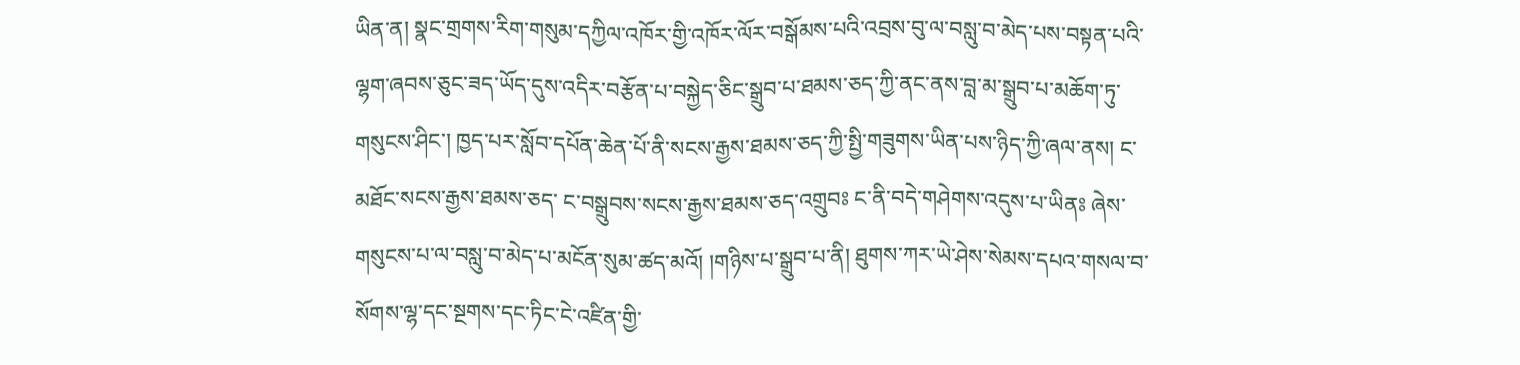ཡིན་ན། སྣང་གྲགས་རིག་གསུམ་དཀྱིལ་འཁོར་གྱི་འཁོར་ལོར་བསྒོམས་པའི་འབྲས་བུ་ལ་བསླུ་བ་མེད་པས་བསྟན་པའི་ལྷག་ཞབས་ཅུང་ཟད་ཡོད་དུས་འདིར་བརྩོན་པ་བསྐྱེད་ཅིང་སྒྲུབ་པ་ཐམས་ཅད་ཀྱི་ནང་ནས་བླ་མ་སྒྲུབ་པ་མཆོག་ཏུ་གསུངས་ཤིང་། ཁྱད་པར་སློབ་དཔོན་ཆེན་པོ་ནི་སངས་རྒྱས་ཐམས་ཅད་ཀྱི་སྤྱི་གཟུགས་ཡིན་པས་ཉིད་ཀྱི་ཞལ་ནས། ང་མཐོང་སངས་རྒྱས་ཐམས་ཅད་ ང་བསྒྲུབས་སངས་རྒྱས་ཐམས་ཅད་འགྲུབཿ ང་ནི་བདེ་གཤེགས་འདུས་པ་ཡིནཿ ཞེས་གསུངས་པ་ལ་བསླུ་བ་མེད་པ་མངོན་སུམ་ཚད་མའོ། །གཉིས་པ་སྒྲུབ་པ་ནི། ཐུགས་ཀར་ཡེ་ཤེས་སེམས་དཔའ་གསལ་བ་སོགས་ལྷ་དང་སྔགས་དང་ཏིང་ངེ་འཛིན་གྱི་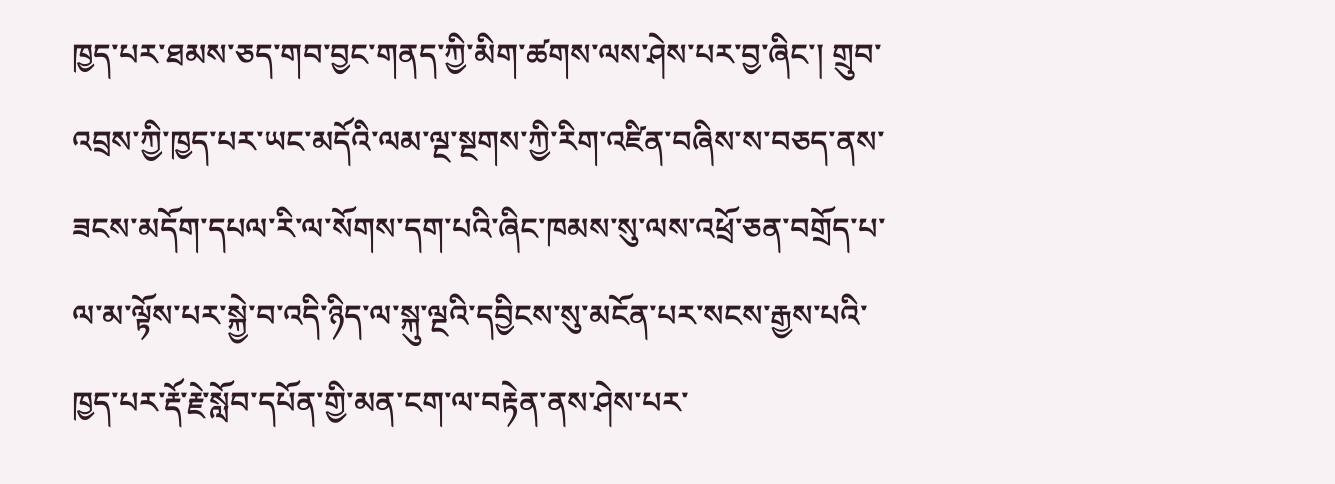ཁྱད་པར་ཐམས་ཅད་གབ་བྱང་གནད་ཀྱི་མིག་ཚགས་ལས་ཤེས་པར་བྱ་ཞིང་། གྲུབ་འབྲས་ཀྱི་ཁྱད་པར་ཡང་མདོའི་ལམ་ལྔ་སྔགས་ཀྱི་རིག་འཛིན་བཞིས་ས་བཅད་ནས་ཟངས་མདོག་དཔལ་རི་ལ་སོགས་དག་པའི་ཞིང་ཁམས་སུ་ལས་འཕྲོ་ཅན་བགྲོད་པ་ལ་མ་ལྟོས་པར་སྐྱེ་བ་འདི་ཉིད་ལ་སྐུ་ལྔའི་དབྱིངས་སུ་མངོན་པར་སངས་རྒྱས་པའི་ཁྱད་པར་རྡོ་རྗེ་སློབ་དཔོན་གྱི་མན་ངག་ལ་བརྟེན་ནས་ཤེས་པར་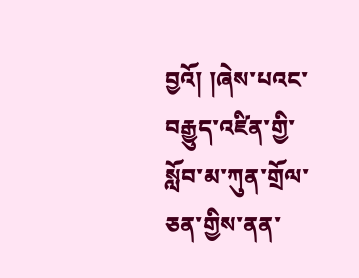བྱའོ། །ཞེས་པའང་བརྒྱུད་འཛིན་གྱི་སློབ་མ་ཀུན་གྲོལ་ཅན་གྱིས་ནན་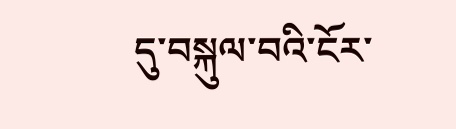དུ་བསྐུལ་བའི་ངོར་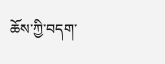ཆོས་ཀྱི་བདག་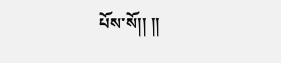པོས་སོ།། །།